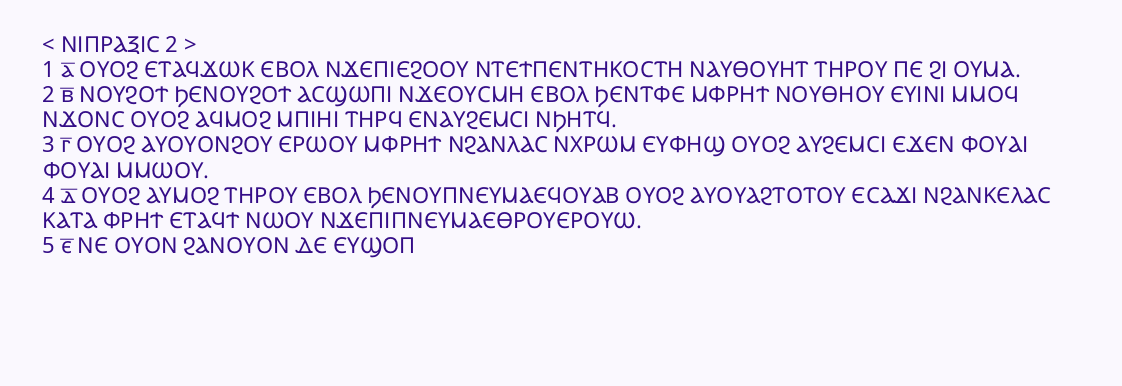< ⲚⲒⲠⲢⲀⲜⲒⲤ 2 >
1 ⲁ̅ ⲞⲨⲞϨ ⲈⲦⲀϤϪⲰⲔ ⲈⲂⲞⲖ ⲚϪⲈⲠⲒⲈϨⲞⲞⲨ ⲚⲦⲈϮⲠⲈⲚⲦⲎⲔⲞⲤⲦⲎ ⲚⲀⲨⲐⲞⲨⲎⲦ ⲦⲎⲢⲞⲨ ⲠⲈ ϨⲒ ⲞⲨⲘⲀ.
2 ⲃ̅ ⲚⲞⲨϨⲞϮ ϦⲈⲚⲞⲨϨⲞϮ ⲀⲤϢⲰⲠⲒ ⲚϪⲈⲞⲨⲤⲘⲎ ⲈⲂⲞⲖ ϦⲈⲚⲦⲪⲈ ⲘⲪⲢⲎϮ ⲚⲞⲨⲐⲎⲞⲨ ⲈⲨⲒⲚⲒ ⲘⲘⲞϤ ⲚϪⲞⲚⲤ ⲞⲨⲞϨ ⲀϤⲘⲞϨ ⲘⲠⲒⲎⲒ ⲦⲎⲢϤ ⲈⲚⲀⲨϨⲈⲘⲤⲒ ⲚϦⲎⲦϤ.
3 ⲅ̅ ⲞⲨⲞϨ ⲀⲨⲞⲨⲞⲚϨⲞⲨ ⲈⲢⲰⲞⲨ ⲘⲪⲢⲎϮ ⲚϨⲀⲚⲖⲀⲤ ⲚⲬⲢⲰⲘ ⲈⲨⲪⲎϢ ⲞⲨⲞϨ ⲀⲨϨⲈⲘⲤⲒ ⲈϪⲈⲚ ⲪⲞⲨⲀⲒ ⲪⲞⲨⲀⲒ ⲘⲘⲰⲞⲨ.
4 ⲇ̅ ⲞⲨⲞϨ ⲀⲨⲘⲞϨ ⲦⲎⲢⲞⲨ ⲈⲂⲞⲖ ϦⲈⲚⲞⲨⲠⲚⲈⲨⲘⲀⲈϤⲞⲨⲀⲂ ⲞⲨⲞϨ ⲀⲨⲞⲨⲀϨⲦⲞⲦⲞⲨ ⲈⲤⲀϪⲒ ⲚϨⲀⲚⲔⲈⲖⲀⲤ ⲔⲀⲦⲀ ⲪⲢⲎϮ ⲈⲦⲀϤϮ ⲚⲰⲞⲨ ⲚϪⲈⲠⲒⲠⲚⲈⲨⲘⲀⲈⲐⲢⲞⲨⲈⲢⲞⲨⲰ.
5 ⲉ̅ ⲚⲈ ⲞⲨⲞⲚ ϨⲀⲚⲞⲨⲞⲚ ⲆⲈ ⲈⲨϢⲞⲠ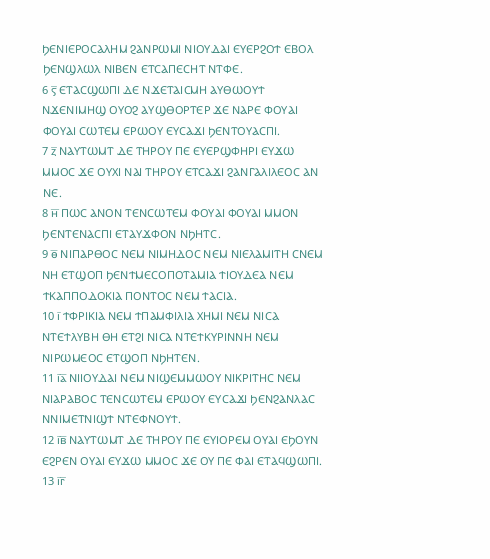ϦⲈⲚⲒⲈⲢⲞⲤⲀⲖⲎⲘ ϨⲀⲚⲢⲰⲘⲒ ⲚⲒⲞⲨⲆⲀⲒ ⲈⲨⲈⲢϨⲞϮ ⲈⲂⲞⲖ ϦⲈⲚϢⲖⲰⲖ ⲚⲒⲂⲈⲚ ⲈⲦⲤⲀⲠⲈⲤⲎⲦ ⲚⲦⲪⲈ.
6 ⲋ̅ ⲈⲦⲀⲤϢⲰⲠⲒ ⲆⲈ ⲚϪⲈⲦⲀⲒⲤⲘⲎ ⲀⲨⲐⲰⲞⲨϮ ⲚϪⲈⲚⲒⲘⲎϢ ⲞⲨⲞϨ ⲀⲨϢⲐⲞⲢⲦⲈⲢ ϪⲈ ⲚⲀⲢⲈ ⲪⲞⲨⲀⲒ ⲪⲞⲨⲀⲒ ⲤⲰⲦⲈⲘ ⲈⲢⲰⲞⲨ ⲈⲨⲤⲀϪⲒ ϦⲈⲚⲦⲞⲨⲀⲤⲠⲒ.
7 ⲍ̅ ⲚⲀⲨⲦⲰⲘⲦ ⲆⲈ ⲦⲎⲢⲞⲨ ⲠⲈ ⲈⲨⲈⲢϢⲪⲎⲢⲒ ⲈⲨϪⲰ ⲘⲘⲞⲤ ϪⲈ ⲞⲨⲬⲒ ⲚⲀⲒ ⲦⲎⲢⲞⲨ ⲈⲦⲤⲀϪⲒ ϨⲀⲚⲄⲀⲖⲒⲖⲈⲞⲤ ⲀⲚ ⲚⲈ.
8 ⲏ̅ ⲠⲰⲤ ⲀⲚⲞⲚ ⲦⲈⲚⲤⲰⲦⲈⲘ ⲪⲞⲨⲀⲒ ⲪⲞⲨⲀⲒ ⲘⲘⲞⲚ ϦⲈⲚⲦⲈⲚⲀⲤⲠⲒ ⲈⲦⲀⲨϪⲪⲞⲚ ⲚϦⲎⲦⲤ.
9 ⲑ̅ ⲚⲒⲠⲀⲢⲐⲞⲤ ⲚⲈⲘ ⲚⲒⲘⲎⲆⲞⲤ ⲚⲈⲘ ⲚⲒⲈⲖⲀⲘⲒⲦⲎ ⲤⲚⲈⲘ ⲚⲎ ⲈⲦϢⲞⲠ ϦⲈⲚϮⲘⲈⲤⲞⲠⲞⲦⲀⲘⲒⲀ ϮⲒⲞⲨⲆⲈⲀ ⲚⲈⲘ ϮⲔⲀⲠⲠⲞⲆⲞⲔⲒⲀ ⲠⲞⲚⲦⲞⲤ ⲚⲈⲘ ϮⲀⲤⲒⲀ.
10 ⲓ̅ ϮⲪⲢⲒⲔⲒⲀ ⲚⲈⲘ ϮⲠⲀⲘⲪⲒⲖⲒⲀ ⲬⲎⲘⲒ ⲚⲈⲘ ⲚⲒⲤⲀ ⲚⲦⲈϮⲖⲨⲂⲎ ⲐⲎ ⲈⲦϨⲒ ⲚⲒⲤⲀ ⲚⲦⲈϮⲔⲨⲢⲒⲚⲚⲎ ⲚⲈⲘ ⲚⲒⲢⲰⲘⲈⲞⲤ ⲈⲦϢⲞⲠ ⲚϦⲎⲦⲈⲚ.
11 ⲓ̅ⲁ̅ ⲚⲒⲒⲞⲨⲆⲀⲒ ⲚⲈⲘ ⲚⲒϢⲈⲘⲘⲰⲞⲨ ⲚⲒⲔⲢⲒⲦⲎⲤ ⲚⲈⲘ ⲚⲒⲀⲢⲀⲂⲞⲤ ⲦⲈⲚⲤⲰⲦⲈⲘ ⲈⲢⲰⲞⲨ ⲈⲨⲤⲀϪⲒ ϦⲈⲚϨⲀⲚⲖⲀⲤ ⲚⲚⲒⲘⲈⲦⲚⲒϢϮ ⲚⲦⲈⲪⲚⲞⲨϮ.
12 ⲓ̅ⲃ̅ ⲚⲀⲨⲦⲰⲘⲦ ⲆⲈ ⲦⲎⲢⲞⲨ ⲠⲈ ⲈⲨⲒⲞⲢⲈⲘ ⲞⲨⲀⲒ ⲈϦⲞⲨⲚ ⲈϨⲢⲈⲚ ⲞⲨⲀⲒ ⲈⲨϪⲰ ⲘⲘⲞⲤ ϪⲈ ⲞⲨ ⲠⲈ ⲪⲀⲒ ⲈⲦⲀϤϢⲰⲠⲒ.
13 ⲓ̅ⲅ̅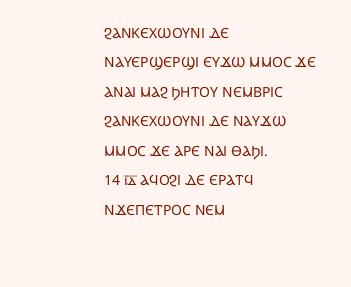ϨⲀⲚⲔⲈⲬⲰⲞⲨⲚⲒ ⲆⲈ ⲚⲀⲨⲈⲢϢⲈⲢϢⲒ ⲈⲨϪⲰ ⲘⲘⲞⲤ ϪⲈ ⲀⲚⲀⲒ ⲘⲀϨ ϦⲎⲦⲞⲨ ⲚⲈⲘⲂⲢⲒⲤ ϨⲀⲚⲔⲈⲬⲰⲞⲨⲚⲒ ⲆⲈ ⲚⲀⲨϪⲰ ⲘⲘⲞⲤ ϪⲈ ⲀⲢⲈ ⲚⲀⲒ ⲐⲀϦⲒ.
14 ⲓ̅ⲇ̅ ⲀϤⲞϨⲒ ⲆⲈ ⲈⲢⲀⲦϤ ⲚϪⲈⲠⲈⲦⲢⲞⲤ ⲚⲈⲘ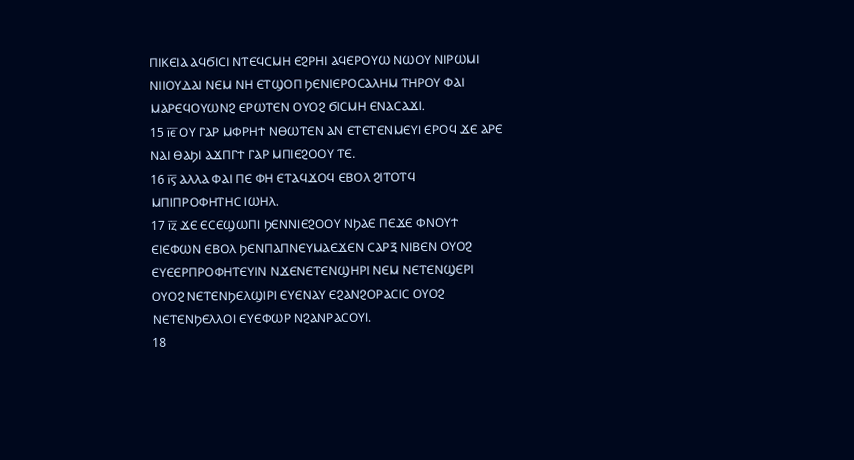ⲠⲒⲔⲈⲒⲀ ⲀϤϬⲒⲤⲒ ⲚⲦⲈϤⲤⲘⲎ ⲈϨⲢⲎⲒ ⲀϤⲈⲢⲞⲨⲰ ⲚⲰⲞⲨ ⲚⲒⲢⲰⲘⲒ ⲚⲒⲒⲞⲨⲆⲀⲒ ⲚⲈⲘ ⲚⲎ ⲈⲦϢⲞⲠ ϦⲈⲚⲒⲈⲢⲞⲤⲀⲖⲎⲘ ⲦⲎⲢⲞⲨ ⲪⲀⲒ ⲘⲀⲢⲈϤⲞⲨⲰⲚϨ ⲈⲢⲰⲦⲈⲚ ⲞⲨⲞϨ ϬⲒⲤⲘⲎ ⲈⲚⲀⲤⲀϪⲒ.
15 ⲓ̅ⲉ̅ ⲞⲨ ⲄⲀⲢ ⲘⲪⲢⲎϮ ⲚⲐⲰⲦⲈⲚ ⲀⲚ ⲈⲦⲈⲦⲈⲚⲘⲈⲨⲒ ⲈⲢⲞϤ ϪⲈ ⲀⲢⲈ ⲚⲀⲒ ⲐⲀϦⲒ ⲀϪⲠⲄϮ ⲄⲀⲢ ⲘⲠⲒⲈϨⲞⲞⲨ ⲦⲈ.
16 ⲓ̅ⲋ̅ ⲀⲖⲖⲀ ⲪⲀⲒ ⲠⲈ ⲪⲎ ⲈⲦⲀϤϪⲞϤ ⲈⲂⲞⲖ ϨⲒⲦⲞⲦϤ ⲘⲠⲒⲠⲢⲞⲪⲎⲦⲎⲤ ⲒⲰⲎⲖ.
17 ⲓ̅ⲍ̅ ϪⲈ ⲈⲤⲈϢⲰⲠⲒ ϦⲈⲚⲚⲒⲈϨⲞⲞⲨ ⲚϦⲀⲈ ⲠⲈϪⲈ ⲪⲚⲞⲨϮ ⲈⲒⲈⲪⲰⲚ ⲈⲂⲞⲖ ϦⲈⲚⲠⲀⲠⲚⲈⲨⲘⲀⲈϪⲈⲚ ⲤⲀⲢⲜ ⲚⲒⲂⲈⲚ ⲞⲨⲞϨ ⲈⲨⲈⲈⲢⲠⲢⲞⲪⲎⲦⲈⲨⲒⲚ ⲚϪⲈⲚⲈⲦⲈⲚϢⲎⲢⲒ ⲚⲈⲘ ⲚⲈⲦⲈⲚϢⲈⲢⲒ ⲞⲨⲞϨ ⲚⲈⲦⲈⲚϦⲈⲖϢⲒⲢⲒ ⲈⲨⲈⲚⲀⲨ ⲈϨⲀⲚϨⲞⲢⲀⲤⲒⲤ ⲞⲨⲞϨ ⲚⲈⲦⲈⲚϦⲈⲖⲖⲞⲒ ⲈⲨⲈⲪⲰⲢ ⲚϨⲀⲚⲢⲀⲤⲞⲨⲒ.
18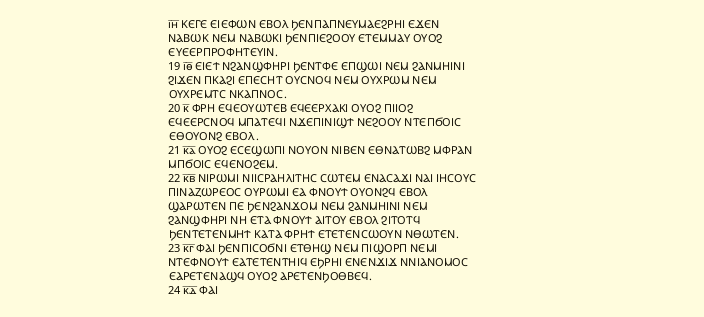ⲓ̅ⲏ̅ ⲔⲈⲄⲈ ⲈⲒⲈⲪⲰⲚ ⲈⲂⲞⲖ ϦⲈⲚⲠⲀⲠⲚⲈⲨⲘⲀⲈϨⲢⲎⲒ ⲈϪⲈⲚ ⲚⲀⲂⲰⲔ ⲚⲈⲘ ⲚⲀⲂⲰⲔⲒ ϦⲈⲚⲠⲒⲈϨⲞⲞⲨ ⲈⲦⲈⲘⲘⲀⲨ ⲞⲨⲞϨ ⲈⲨⲈⲈⲢⲠⲢⲞⲪⲎⲦⲈⲨⲒⲚ.
19 ⲓ̅ⲑ̅ ⲈⲒⲈϮ ⲚϨⲀⲚϢⲪⲎⲢⲒ ϦⲈⲚⲦⲪⲈ ⲈⲠϢⲰⲒ ⲚⲈⲘ ϨⲀⲚⲘⲎⲒⲚⲒ ϨⲒϪⲈⲚ ⲠⲔⲀϨⲒ ⲈⲠⲈⲤⲎⲦ ⲞⲨⲤⲚⲞϤ ⲚⲈⲘ ⲞⲨⲬⲢⲰⲘ ⲚⲈⲘ ⲞⲨⲬⲢⲈⲘⲦⲤ ⲚⲔⲀⲠⲚⲞⲤ.
20 ⲕ̅ ⲪⲢⲎ ⲈϤⲈⲞⲨⲰⲦⲈⲂ ⲈϤⲈⲈⲢⲬⲀⲔⲒ ⲞⲨⲞϨ ⲠⲒⲒⲞϨ ⲈϤⲈⲈⲢⲤⲚⲞϤ ⲘⲠⲀⲦⲈϤⲒ ⲚϪⲈⲠⲒⲚⲒϢϮ ⲚⲈϨⲞⲞⲨ ⲚⲦⲈⲠϬⲞⲒⲤ ⲈⲐⲞⲨⲞⲚϨ ⲈⲂⲞⲖ.
21 ⲕ̅ⲁ̅ ⲞⲨⲞϨ ⲈⲤⲈϢⲰⲠⲒ ⲚⲞⲨⲞⲚ ⲚⲒⲂⲈⲚ ⲈⲐⲚⲀⲦⲰⲂϨ ⲘⲪⲢⲀⲚ ⲘⲠϬⲞⲒⲤ ⲈϤⲈⲚⲞϨⲈⲘ.
22 ⲕ̅ⲃ̅ ⲚⲒⲢⲰⲘⲒ ⲚⲒⲒⲤⲢⲀⲎⲖⲒⲦⲎⲤ ⲤⲰⲦⲈⲘ ⲈⲚⲀⲤⲀϪⲒ ⲚⲀⲒ ⲒⲎⲤⲞⲨⲤ ⲠⲒⲚⲀⲌⲰⲢⲈⲞⲤ ⲞⲨⲢⲰⲘⲒ ⲈⲀ ⲪⲚⲞⲨϮ ⲞⲨⲞⲚϨϤ ⲈⲂⲞⲖ ϢⲀⲢⲰⲦⲈⲚ ⲠⲈ ϦⲈⲚϨⲀⲚϪⲞⲘ ⲚⲈⲘ ϨⲀⲚⲘⲎⲒⲚⲒ ⲚⲈⲘ ϨⲀⲚϢⲪⲎⲢⲒ ⲚⲎ ⲈⲦⲀ ⲪⲚⲞⲨϮ ⲀⲒⲦⲞⲨ ⲈⲂⲞⲖ ϨⲒⲦⲞⲦϤ ϦⲈⲚⲦⲈⲦⲈⲚⲘⲎϮ ⲔⲀⲦⲀ ⲪⲢⲎϮ ⲈⲦⲈⲦⲈⲚⲤⲰⲞⲨⲚ ⲚⲐⲰⲦⲈⲚ.
23 ⲕ̅ⲅ̅ ⲪⲀⲒ ϦⲈⲚⲠⲒⲤⲞϬⲚⲒ ⲈⲦⲐⲎϢ ⲚⲈⲘ ⲠⲒϢⲞⲢⲠ ⲚⲈⲘⲒ ⲚⲦⲈⲪⲚⲞⲨϮ ⲈⲀⲦⲈⲦⲈⲚⲦⲎⲒϤ ⲈϦⲢⲎⲒ ⲈⲚⲈⲚϪⲒϪ ⲚⲚⲒⲀⲚⲞⲘⲞⲤ ⲈⲀⲢⲈⲦⲈⲚⲀϢϤ ⲞⲨⲞϨ ⲀⲢⲈⲦⲈⲚϦⲞⲐⲂⲈϤ.
24 ⲕ̅ⲇ̅ ⲪⲀⲒ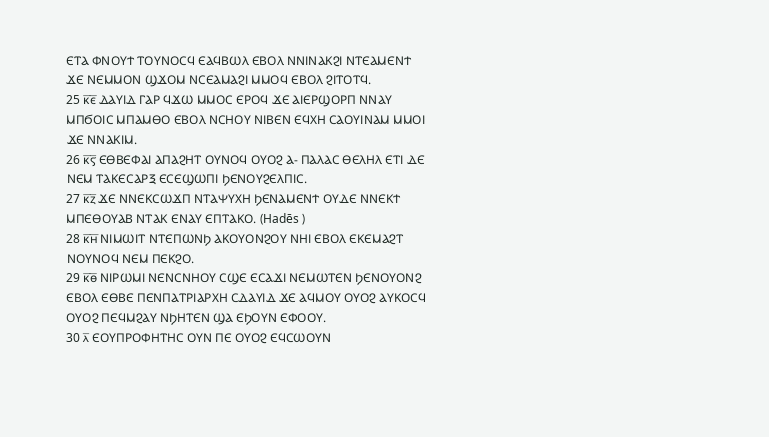ⲈⲦⲀ ⲪⲚⲞⲨϮ ⲦⲞⲨⲚⲞⲤϤ ⲈⲀϤⲂⲰⲖ ⲈⲂⲞⲖ ⲚⲚⲒⲚⲀⲔϨⲒ ⲚⲦⲈⲀⲘⲈⲚϮ ϪⲈ ⲚⲈⲘⲘⲞⲚ ϢϪⲞⲘ ⲚⲤⲈⲀⲘⲀϨⲒ ⲘⲘⲞϤ ⲈⲂⲞⲖ ϨⲒⲦⲞⲦϤ.
25 ⲕ̅ⲉ̅ ⲆⲀⲨⲒⲆ ⲄⲀⲢ ϤϪⲰ ⲘⲘⲞⲤ ⲈⲢⲞϤ ϪⲈ ⲀⲒⲈⲢϢⲞⲢⲠ ⲚⲚⲀⲨ ⲘⲠϬⲞⲒⲤ ⲘⲠⲀⲘⲐⲞ ⲈⲂⲞⲖ ⲚⲤⲎⲞⲨ ⲚⲒⲂⲈⲚ ⲈϤⲬⲎ ⲤⲀⲞⲨⲒⲚⲀⲘ ⲘⲘⲞⲒ ϪⲈ ⲚⲚⲀⲔⲒⲘ.
26 ⲕ̅ⲋ̅ ⲈⲐⲂⲈⲪⲀⲒ ⲀⲠⲀϨⲎⲦ ⲞⲨⲚⲞϤ ⲞⲨⲞϨ Ⲁ- ⲠⲀⲖⲀⲤ ⲐⲈⲖⲎⲖ ⲈⲦⲒ ⲆⲈ ⲚⲈⲘ ⲦⲀⲔⲈⲤⲀⲢⲜ ⲈⲤⲈϢⲰⲠⲒ ϦⲈⲚⲞⲨϨⲈⲖⲠⲒⲤ.
27 ⲕ̅ⲍ̅ ϪⲈ ⲚⲚⲈⲔⲤⲰϪⲠ ⲚⲦⲀⲮⲨⲬⲎ ϦⲈⲚⲀⲘⲈⲚϮ ⲞⲨⲆⲈ ⲚⲚⲈⲔϮ ⲘⲠⲈⲐⲞⲨⲀⲂ ⲚⲦⲀⲔ ⲈⲚⲀⲨ ⲈⲠⲦⲀⲔⲞ. (Hadēs )
28 ⲕ̅ⲏ̅ ⲚⲒⲘⲰⲒⲦ ⲚⲦⲈⲠⲰⲚϦ ⲀⲔⲞⲨⲞⲚϨⲞⲨ ⲚⲎⲒ ⲈⲂⲞⲖ ⲈⲔⲈⲘⲀϨⲦ ⲚⲞⲨⲚⲞϤ ⲚⲈⲘ ⲠⲈⲔϨⲞ.
29 ⲕ̅ⲑ̅ ⲚⲒⲢⲰⲘⲒ ⲚⲈⲚⲤⲚⲎⲞⲨ ⲤϢⲈ ⲈⲤⲀϪⲒ ⲚⲈⲘⲰⲦⲈⲚ ϦⲈⲚⲞⲨⲞⲚϨ ⲈⲂⲞⲖ ⲈⲐⲂⲈ ⲠⲈⲚⲠⲀⲦⲢⲒⲀⲢⲬⲎ ⲤⲆⲀⲨⲒⲆ ϪⲈ ⲀϤⲘⲞⲨ ⲞⲨⲞϨ ⲀⲨⲔⲞⲤϤ ⲞⲨⲞϨ ⲠⲈϤⲘϨⲀⲨ ⲚϦⲎⲦⲈⲚ ϢⲀ ⲈϦⲞⲨⲚ ⲈⲪⲞⲞⲨ.
30 ⲗ̅ ⲈⲞⲨⲠⲢⲞⲪⲎⲦⲎⲤ ⲞⲨⲚ ⲠⲈ ⲞⲨⲞϨ ⲈϤⲤⲰⲞⲨⲚ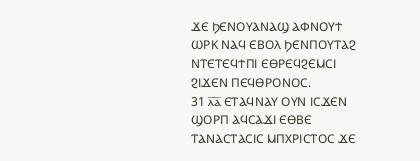ϪⲈ ϦⲈⲚⲞⲨⲀⲚⲀϢ ⲀⲪⲚⲞⲨϮ ⲰⲢⲔ ⲚⲀϤ ⲈⲂⲞⲖ ϦⲈⲚⲠⲞⲨⲦⲀϨ ⲚⲦⲈⲦⲈϤϮⲠⲒ ⲈⲐⲢⲈϤϨⲈⲘⲤⲒ ϨⲒϪⲈⲚ ⲠⲈϤⲐⲢⲞⲚⲞⲤ.
31 ⲗ̅ⲁ̅ ⲈⲦⲀϤⲚⲀⲨ ⲞⲨⲚ ⲒⲤϪⲈⲚ ϢⲞⲢⲠ ⲀϤⲤⲀϪⲒ ⲈⲐⲂⲈ ⲦⲀⲚⲀⲤⲦⲀⲤⲒⲤ ⲘⲠⲬⲢⲒⲤⲦⲞⲤ ϪⲈ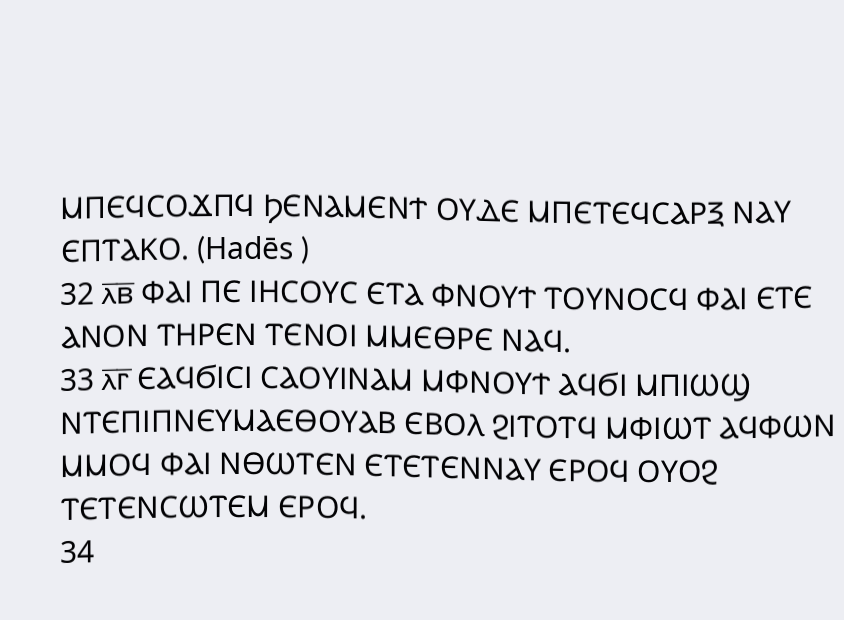ⲘⲠⲈϤⲤⲞϪⲠϤ ϦⲈⲚⲀⲘⲈⲚϮ ⲞⲨⲆⲈ ⲘⲠⲈⲦⲈϤⲤⲀⲢⲜ ⲚⲀⲨ ⲈⲠⲦⲀⲔⲞ. (Hadēs )
32 ⲗ̅ⲃ̅ ⲪⲀⲒ ⲠⲈ ⲒⲎⲤⲞⲨⲤ ⲈⲦⲀ ⲪⲚⲞⲨϮ ⲦⲞⲨⲚⲞⲤϤ ⲪⲀⲒ ⲈⲦⲈ ⲀⲚⲞⲚ ⲦⲎⲢⲈⲚ ⲦⲈⲚⲞⲒ ⲘⲘⲈⲐⲢⲈ ⲚⲀϤ.
33 ⲗ̅ⲅ̅ ⲈⲀϤϬⲒⲤⲒ ⲤⲀⲞⲨⲒⲚⲀⲘ ⲘⲪⲚⲞⲨϮ ⲀϤϬⲒ ⲘⲠⲒⲰϢ ⲚⲦⲈⲠⲒⲠⲚⲈⲨⲘⲀⲈⲐⲞⲨⲀⲂ ⲈⲂⲞⲖ ϨⲒⲦⲞⲦϤ ⲘⲪⲒⲰⲦ ⲀϤⲪⲰⲚ ⲘⲘⲞϤ ⲪⲀⲒ ⲚⲐⲰⲦⲈⲚ ⲈⲦⲈⲦⲈⲚⲚⲀⲨ ⲈⲢⲞϤ ⲞⲨⲞϨ ⲦⲈⲦⲈⲚⲤⲰⲦⲈⲘ ⲈⲢⲞϤ.
34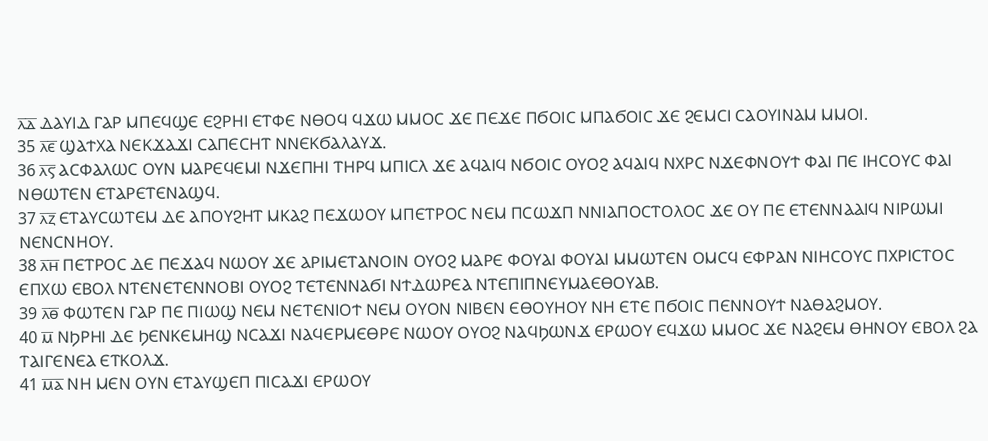ⲗ̅ⲇ̅ ⲆⲀⲨⲒⲆ ⲄⲀⲢ ⲘⲠⲈϤϢⲈ ⲈϨⲢⲎⲒ ⲈⲦⲪⲈ ⲚⲐⲞϤ ϤϪⲰ ⲘⲘⲞⲤ ϪⲈ ⲠⲈϪⲈ ⲠϬⲞⲒⲤ ⲘⲠⲀϬⲞⲒⲤ ϪⲈ ϨⲈⲘⲤⲒ ⲤⲀⲞⲨⲒⲚⲀⲘ ⲘⲘⲞⲒ.
35 ⲗ̅ⲉ̅ ϢⲀϮⲬⲀ ⲚⲈⲔϪⲀϪⲒ ⲤⲀⲠⲈⲤⲎⲦ ⲚⲚⲈⲔϬⲀⲖⲀⲨϪ.
36 ⲗ̅ⲋ̅ ⲀⲤⲪⲀⲖⲰⲤ ⲞⲨⲚ ⲘⲀⲢⲈϤⲈⲘⲒ ⲚϪⲈⲠⲎⲒ ⲦⲎⲢϤ ⲘⲠⲒⲤⲖ ϪⲈ ⲀϤⲀⲒϤ ⲚϬⲞⲒⲤ ⲞⲨⲞϨ ⲀϤⲀⲒϤ ⲚⲬⲢⲤ ⲚϪⲈⲪⲚⲞⲨϮ ⲪⲀⲒ ⲠⲈ ⲒⲎⲤⲞⲨⲤ ⲪⲀⲒ ⲚⲐⲰⲦⲈⲚ ⲈⲦⲀⲢⲈⲦⲈⲚⲀϢϤ.
37 ⲗ̅ⲍ̅ ⲈⲦⲀⲨⲤⲰⲦⲈⲘ ⲆⲈ ⲀⲠⲞⲨϨⲎⲦ ⲘⲔⲀϨ ⲠⲈϪⲰⲞⲨ ⲘⲠⲈⲦⲢⲞⲤ ⲚⲈⲘ ⲠⲤⲰϪⲠ ⲚⲚⲒⲀⲠⲞⲤⲦⲞⲖⲞⲤ ϪⲈ ⲞⲨ ⲠⲈ ⲈⲦⲈⲚⲚⲀⲀⲒϤ ⲚⲒⲢⲰⲘⲒ ⲚⲈⲚⲤⲚⲎⲞⲨ.
38 ⲗ̅ⲏ̅ ⲠⲈⲦⲢⲞⲤ ⲆⲈ ⲠⲈϪⲀϤ ⲚⲰⲞⲨ ϪⲈ ⲀⲢⲒⲘⲈⲦⲀⲚⲞⲒⲚ ⲞⲨⲞϨ ⲘⲀⲢⲈ ⲪⲞⲨⲀⲒ ⲪⲞⲨⲀⲒ ⲘⲘⲰⲦⲈⲚ ⲞⲘⲤϤ ⲈⲪⲢⲀⲚ ⲚⲒⲎⲤⲞⲨⲤ ⲠⲬⲢⲒⲤⲦⲞⲤ ⲈⲠⲬⲰ ⲈⲂⲞⲖ ⲚⲦⲈⲚⲈⲦⲈⲚⲚⲞⲂⲒ ⲞⲨⲞϨ ⲦⲈⲦⲈⲚⲚⲀϬⲒ ⲚϮⲆⲰⲢⲈⲀ ⲚⲦⲈⲠⲒⲠⲚⲈⲨⲘⲀⲈⲐⲞⲨⲀⲂ.
39 ⲗ̅ⲑ̅ ⲪⲰⲦⲈⲚ ⲄⲀⲢ ⲠⲈ ⲠⲒⲰϢ ⲚⲈⲘ ⲚⲈⲦⲈⲚⲒⲞϮ ⲚⲈⲘ ⲞⲨⲞⲚ ⲚⲒⲂⲈⲚ ⲈⲐⲞⲨⲎⲞⲨ ⲚⲎ ⲈⲦⲈ ⲠϬⲞⲒⲤ ⲠⲈⲚⲚⲞⲨϮ ⲚⲀⲐⲀϨⲘⲞⲨ.
40 ⲙ̅ ⲚϦⲢⲎⲒ ⲆⲈ ϦⲈⲚⲔⲈⲘⲎϢ ⲚⲤⲀϪⲒ ⲚⲀϤⲈⲢⲘⲈⲐⲢⲈ ⲚⲰⲞⲨ ⲞⲨⲞϨ ⲚⲀϤϦⲰⲚϪ ⲈⲢⲰⲞⲨ ⲈϤϪⲰ ⲘⲘⲞⲤ ϪⲈ ⲚⲀϨⲈⲘ ⲐⲎⲚⲞⲨ ⲈⲂⲞⲖ ϨⲀ ⲦⲀⲒⲄⲈⲚⲈⲀ ⲈⲦⲔⲞⲖϪ.
41 ⲙ̅ⲁ̅ ⲚⲎ ⲘⲈⲚ ⲞⲨⲚ ⲈⲦⲀⲨϢⲈⲠ ⲠⲒⲤⲀϪⲒ ⲈⲢⲰⲞⲨ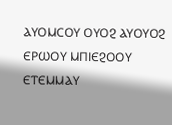ⲀⲨⲞⲘⲤⲞⲨ ⲞⲨⲞϨ ⲀⲨⲞⲨⲞϨ ⲈⲢⲰⲞⲨ ⲘⲠⲒⲈϨⲞⲞⲨ ⲈⲦⲈⲘⲘⲀⲨ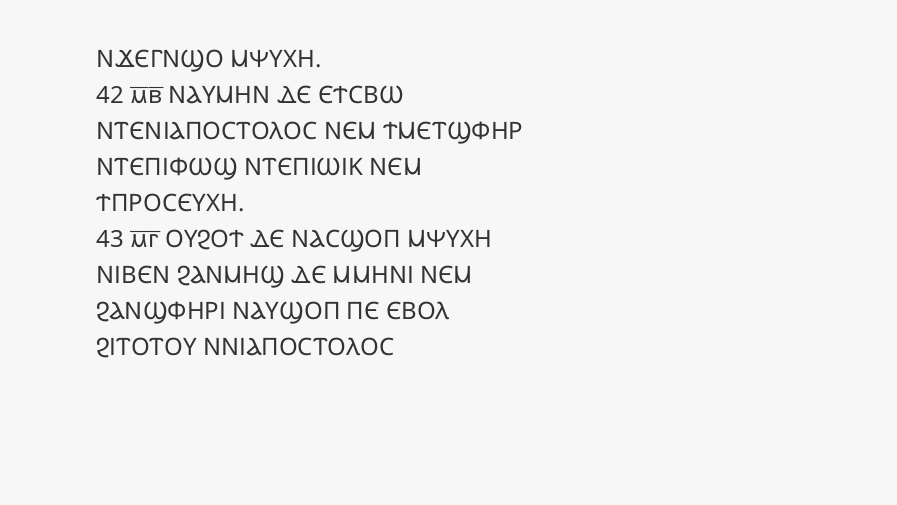ⲚϪⲈⲄⲚϢⲞ ⲘⲮⲨⲬⲎ.
42 ⲙ̅ⲃ̅ ⲚⲀⲨⲘⲎⲚ ⲆⲈ ⲈϮⲤⲂⲰ ⲚⲦⲈⲚⲒⲀⲠⲞⲤⲦⲞⲖⲞⲤ ⲚⲈⲘ ϮⲘⲈⲦϢⲪⲎⲢ ⲚⲦⲈⲠⲒⲪⲰϢ ⲚⲦⲈⲠⲒⲰⲒⲔ ⲚⲈⲘ ϮⲠⲢⲞⲤⲈⲨⲬⲎ.
43 ⲙ̅ⲅ̅ ⲞⲨϨⲞϮ ⲆⲈ ⲚⲀⲤϢⲞⲠ ⲘⲮⲨⲬⲎ ⲚⲒⲂⲈⲚ ϨⲀⲚⲘⲎϢ ⲆⲈ ⲘⲘⲎⲚⲒ ⲚⲈⲘ ϨⲀⲚϢⲪⲎⲢⲒ ⲚⲀⲨϢⲞⲠ ⲠⲈ ⲈⲂⲞⲖ ϨⲒⲦⲞⲦⲞⲨ ⲚⲚⲒⲀⲠⲞⲤⲦⲞⲖⲞⲤ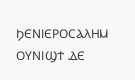ϦⲈⲚⲒⲈⲢⲞⲤⲀⲖⲎⲘ ⲞⲨⲚⲒϢϮ ⲆⲈ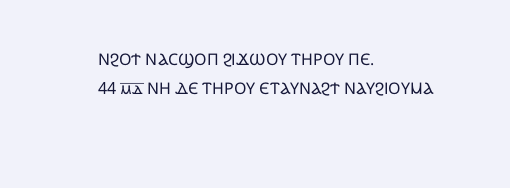ⲚϨⲞϮ ⲚⲀⲤϢⲞⲠ ϨⲒϪⲰⲞⲨ ⲦⲎⲢⲞⲨ ⲠⲈ.
44 ⲙ̅ⲇ̅ ⲚⲎ ⲆⲈ ⲦⲎⲢⲞⲨ ⲈⲦⲀⲨⲚⲀϨϮ ⲚⲀⲨϨⲒⲞⲨⲘⲀ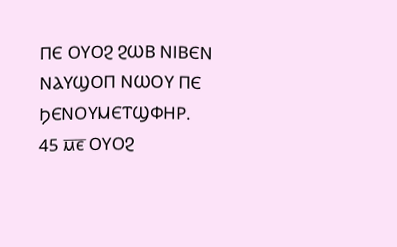ⲠⲈ ⲞⲨⲞϨ ϨⲰⲂ ⲚⲒⲂⲈⲚ ⲚⲀⲨϢⲞⲠ ⲚⲰⲞⲨ ⲠⲈ ϦⲈⲚⲞⲨⲘⲈⲦϢⲪⲎⲢ.
45 ⲙ̅ⲉ̅ ⲞⲨⲞϨ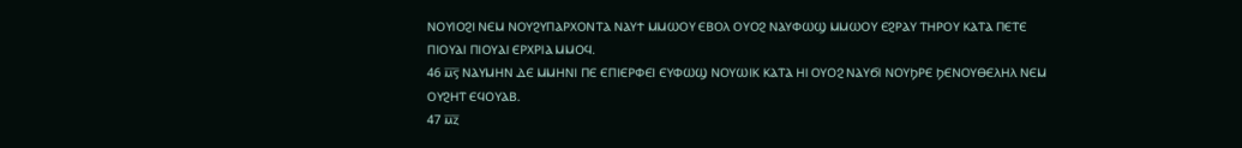ⲚⲞⲨⲒⲞϨⲒ ⲚⲈⲘ ⲚⲞⲨϨⲨⲠⲀⲢⲬⲞⲚⲦⲀ ⲚⲀⲨϮ ⲘⲘⲰⲞⲨ ⲈⲂⲞⲖ ⲞⲨⲞϨ ⲚⲀⲨⲪⲰϢ ⲘⲘⲰⲞⲨ ⲈϨⲢⲀⲨ ⲦⲎⲢⲞⲨ ⲔⲀⲦⲀ ⲠⲈⲦⲈ ⲠⲒⲞⲨⲀⲒ ⲠⲒⲞⲨⲀⲒ ⲈⲢⲬⲢⲒⲀ ⲘⲘⲞϤ.
46 ⲙ̅ⲋ̅ ⲚⲀⲨⲘⲎⲚ ⲆⲈ ⲘⲘⲎⲚⲒ ⲠⲈ ⲈⲠⲒⲈⲢⲪⲈⲒ ⲈⲨⲪⲰϢ ⲚⲞⲨⲰⲒⲔ ⲔⲀⲦⲀ ⲎⲒ ⲞⲨⲞϨ ⲚⲀⲨϬⲒ ⲚⲞⲨϦⲢⲈ ϦⲈⲚⲞⲨⲐⲈⲖⲎⲖ ⲚⲈⲘ ⲞⲨϨⲎⲦ ⲈϤⲞⲨⲀⲂ.
47 ⲙ̅ⲍ̅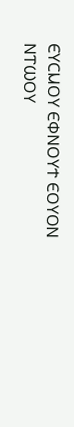ⲈⲨⲤⲘⲞⲨ ⲈⲪⲚⲞⲨϮ ⲈⲞⲨⲞⲚ ⲚⲦⲰⲞⲨ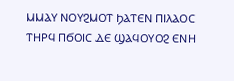ⲘⲘⲀⲨ ⲚⲞⲨϨⲘⲞⲦ ϦⲀⲦⲈⲚ ⲠⲒⲖⲀⲞⲤ ⲦⲎⲢϤ ⲠϬⲞⲒⲤ ⲆⲈ ϢⲀϤⲞⲨⲞϨ ⲈⲚⲎ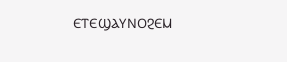ⲈⲦⲈϢⲀⲨⲚⲞϨⲈⲘ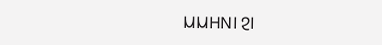ⲘⲘⲎⲚⲒ ϨⲒ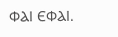ⲪⲀⲒ ⲈⲪⲀⲒ.